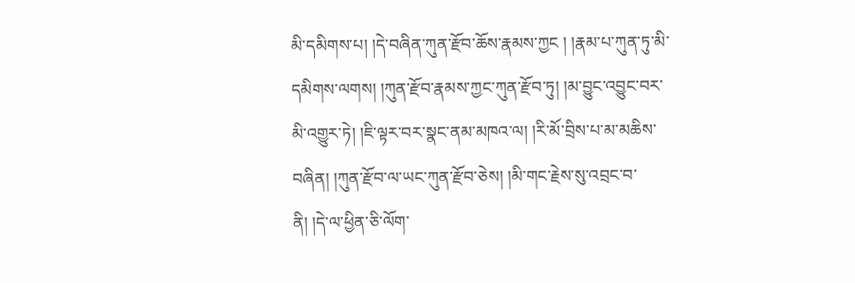མི་དམིགས་པ། །དེ་བཞིན་ཀུན་རྫོབ་ཆོས་རྣམས་ཀྱང ། །རྣམ་པ་ཀུན་ཏུ་མི་དམིགས་ལགས། །ཀུན་རྫོབ་རྣམས་ཀྱང་ཀུན་རྫོབ་ཏུ། །མ་བྱུང་འབྱུང་བར་མི་འགྱུར་ཏེ། །ཇི་ལྟར་བར་སྣང་ནམ་མཁའ་ལ། །རི་མོ་བྲིས་པ་མ་མཆིས་བཞིན། །ཀུན་རྫོབ་ལ་ཡང་ཀུན་རྫོབ་ཅེས། །མི་གང་རྗེས་སུ་འབྲང་བ་ནི། །དེ་ལ་ཕྱིན་ཅི་ལོག་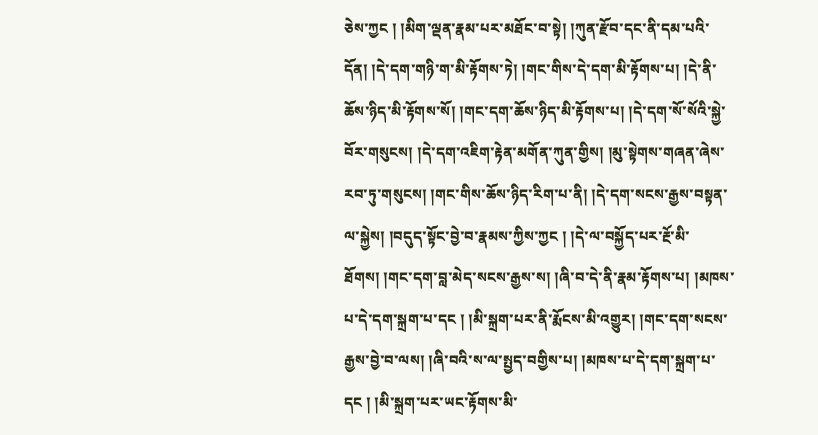ཅེས་ཀྱང ། །མིག་ལྡན་རྣམ་པར་མཐོང་བ་སྟེ། །ཀུན་རྫོབ་དང་ནི་དམ་པའི་དོན། །དེ་དག་གཉི་ག་མི་རྟོགས་ཏེ། །གང་གིས་དེ་དག་མི་རྟོགས་པ། །དེ་ནི་ཆོས་ཉིད་མི་རྟོགས་སོ། །གང་དག་ཆོས་ཉིད་མི་རྟོགས་པ། །དེ་དག་སོ་སོའི་སྐྱེ་བོར་གསུངས། །དེ་དག་འཇིག་རྟེན་མགོན་ཀུན་གྱིས། །མུ་སྟེགས་གཞན་ཞེས་རབ་ཏུ་གསུངས། །གང་གིས་ཆོས་ཉིད་རིག་པ་ནི། །དེ་དག་སངས་རྒྱས་བསྟན་ལ་སྐྱེས། །བདུད་སྟོང་བྱེ་བ་རྣམས་ཀྱིས་ཀྱང ། །དེ་ལ་བསྐྱོད་པར་རྔོ་མི་ཐོགས། །གང་དག་བླ་མེད་སངས་རྒྱས་ས། །ཞི་བ་དེ་ནི་རྣམ་རྟོགས་པ། །མཁས་པ་དེ་དག་སྐྲག་པ་དང ། །མི་སྐྲག་པར་ནི་རྨོངས་མི་འགྱུར། །གང་དག་སངས་རྒྱས་བྱེ་བ་ལས། །ཞི་བའི་ས་ལ་སྤྱད་བགྱིས་པ། །མཁས་པ་དེ་དག་སྐྲག་པ་དང ། །མི་སྐྲག་པར་ཡང་རྟོགས་མི་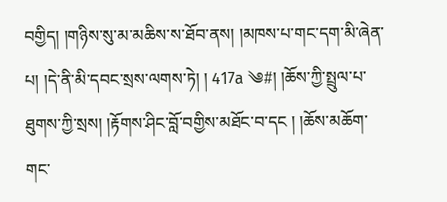བགྱིད། །གཉིས་སུ་མ་མཆིས་ས་ཐོབ་ནས། །མཁས་པ་གང་དག་མི་ཞེན་པ། །དེ་ནི་མི་དབང་སྲས་ལགས་ཏེ། ། 417a ༄#། །ཆོས་ཀྱི་སྤྲུལ་པ་ཐུགས་ཀྱི་སྲས། །རྟོགས་ཤིང་བློ་བགྱིས་མཐོང་བ་དང ། །ཆོས་མཆོག་གང་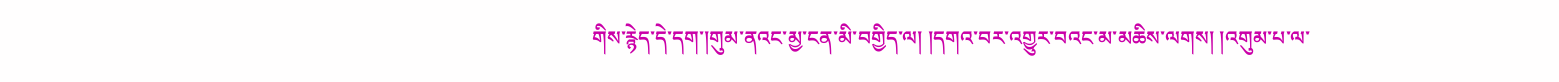གིས་རྙེད་དེ་དག་།གུམ་ནའང་མྱ་ངན་མི་བགྱིད་ལ། །དགའ་བར་འགྱུར་བའང་མ་མཆིས་ལགས། །འགུམ་པ་ལ་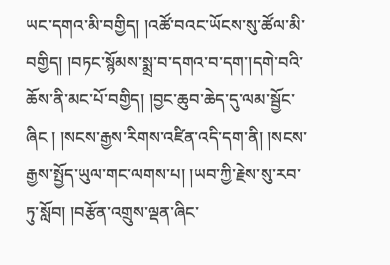ཡང་དགའ་མི་བགྱིད། །འཚོ་བའང་ཡོངས་སུ་ཚོལ་མི་བགྱིད། །བཏང་སྙོམས་སྨྲ་བ་དགའ་བ་དག་།དགེ་བའི་ཆོས་ནི་མང་པོ་བགྱིད། །བྱང་ཆུབ་ཆེད་དུ་ལམ་སྦྱོང་ཞིང ། །སངས་རྒྱས་རིགས་འཛིན་འདི་དག་ནི། །སངས་རྒྱས་སྤྱོད་ཡུལ་གང་ལགས་པ། །ཡབ་ཀྱི་རྗེས་སུ་རབ་ཏུ་སློབ། །བརྩོན་འགྲུས་ལྡན་ཞིང་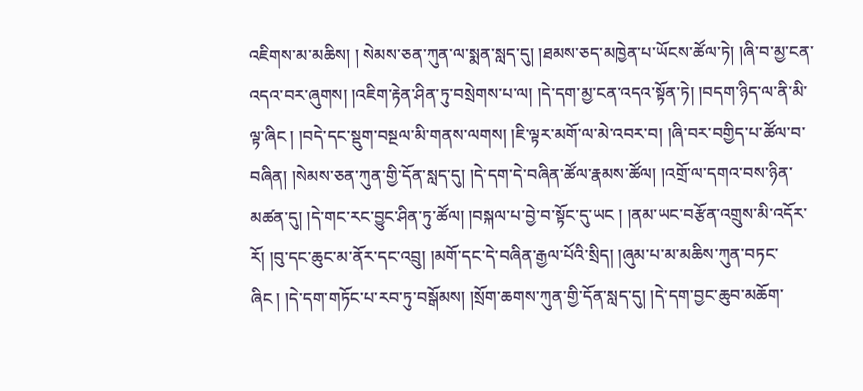འཇིགས་མ་མཆིས། ། སེམས་ཅན་ཀུན་ལ་སྨན་སླད་དུ། །ཐམས་ཅད་མཁྱེན་པ་ཡོངས་ཚོལ་ཏེ། །ཞི་བ་མྱ་ངན་འདའ་བར་ཞུགས། །འཇིག་རྟེན་ཤིན་ཏུ་བསྲེགས་པ་ལ། །དེ་དག་མྱ་ངན་འདའ་སྟོན་ཏེ། །བདག་ཉིད་ལ་ནི་མི་ལྟ་ཞིང ། །བདེ་དང་སྡུག་བསྔལ་མི་གནས་ལགས། །ཇི་ལྟར་མགོ་ལ་མེ་འབར་བ། །ཞི་བར་བགྱིད་པ་ཚོལ་བ་བཞིན། །སེམས་ཅན་ཀུན་གྱི་དོན་སླད་དུ། །དེ་དག་དེ་བཞིན་ཚོལ་རྣམས་ཚོལ། །འགྲོ་ལ་དགའ་བས་ཉིན་མཚན་དུ། །དེ་གང་རང་བྱུང་ཤིན་ཏུ་ཚོལ། །བསྐལ་པ་བྱེ་བ་སྟོང་དུ་ཡང ། །ནམ་ཡང་བརྩོན་འགྲུས་མི་འདོར་རོ། །བུ་དང་ཆུང་མ་ནོར་དང་འབྲུ། །མགོ་དང་དེ་བཞིན་རྒྱལ་པོའི་སྲིད། །ཞུམ་པ་མ་མཆིས་ཀུན་བཏང་ཞིང ། །དེ་དག་གཏོང་པ་རབ་ཏུ་བསྒོམས། །སྲོག་ཆགས་ཀུན་གྱི་དོན་སླད་དུ། །དེ་དག་བྱང་ཆུབ་མཆོག་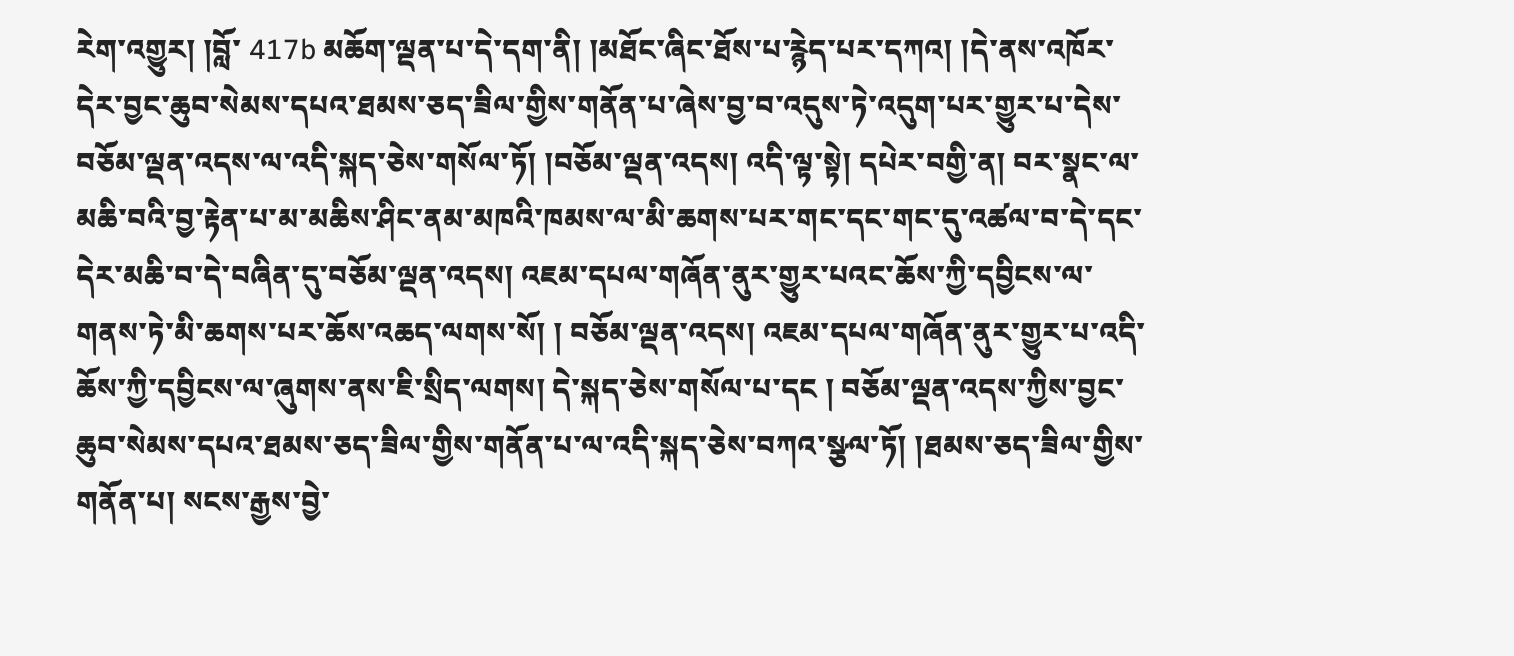རེག་འགྱུར། །བློ་ 417b མཆོག་ལྡན་པ་དེ་དག་ནི། །མཐོང་ཞིང་ཐོས་པ་རྙེད་པར་དཀའ། །དེ་ནས་འཁོར་དེར་བྱང་ཆུབ་སེམས་དཔའ་ཐམས་ཅད་ཟིལ་གྱིས་གནོན་པ་ཞེས་བྱ་བ་འདུས་ཏེ་འདུག་པར་གྱུར་པ་དེས་བཅོམ་ལྡན་འདས་ལ་འདི་སྐད་ཅེས་གསོལ་ཏོ། །བཅོམ་ལྡན་འདས། འདི་ལྟ་སྟེ། དཔེར་བགྱི་ན། བར་སྣང་ལ་མཆི་བའི་བྱ་རྟེན་པ་མ་མཆིས་ཤིང་ནམ་མཁའི་ཁམས་ལ་མི་ཆགས་པར་གང་དང་གང་དུ་འཚལ་བ་དེ་དང་དེར་མཆི་བ་དེ་བཞིན་དུ་བཅོམ་ལྡན་འདས། འཇམ་དཔལ་གཞོན་ནུར་གྱུར་པའང་ཆོས་ཀྱི་དབྱིངས་ལ་གནས་ཏེ་མི་ཆགས་པར་ཆོས་འཆད་ལགས་སོ། ། བཅོམ་ལྡན་འདས། འཇམ་དཔལ་གཞོན་ནུར་གྱུར་པ་འདི་ཆོས་ཀྱི་དབྱིངས་ལ་ཞུགས་ནས་ཇི་སྲིད་ལགས། དེ་སྐད་ཅེས་གསོལ་པ་དང ། བཅོམ་ལྡན་འདས་ཀྱིས་བྱང་ཆུབ་སེམས་དཔའ་ཐམས་ཅད་ཟིལ་གྱིས་གནོན་པ་ལ་འདི་སྐད་ཅེས་བཀའ་སྩལ་ཏོ། །ཐམས་ཅད་ཟིལ་གྱིས་གནོན་པ། སངས་རྒྱས་བྱེ་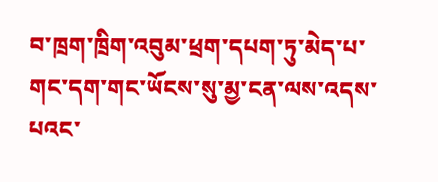བ་ཁྲག་ཁྲིག་འབུམ་ཕྲག་དཔག་ཏུ་མེད་པ་གང་དག་གང་ཡོངས་སུ་མྱ་ངན་ལས་འདས་པའང་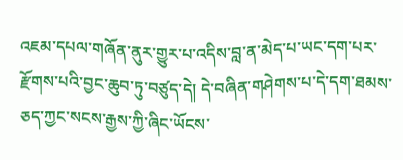འཇམ་དཔལ་གཞོན་ནུར་གྱུར་པ་འདིས་བླ་ན་མེད་པ་ཡང་དག་པར་རྫོགས་པའི་བྱང་ཆུབ་ཏུ་བཙུད་དེ། དེ་བཞིན་གཤེགས་པ་དེ་དག་ཐམས་ཅད་ཀྱང་སངས་རྒྱས་ཀྱི་ཞིང་ཡོངས་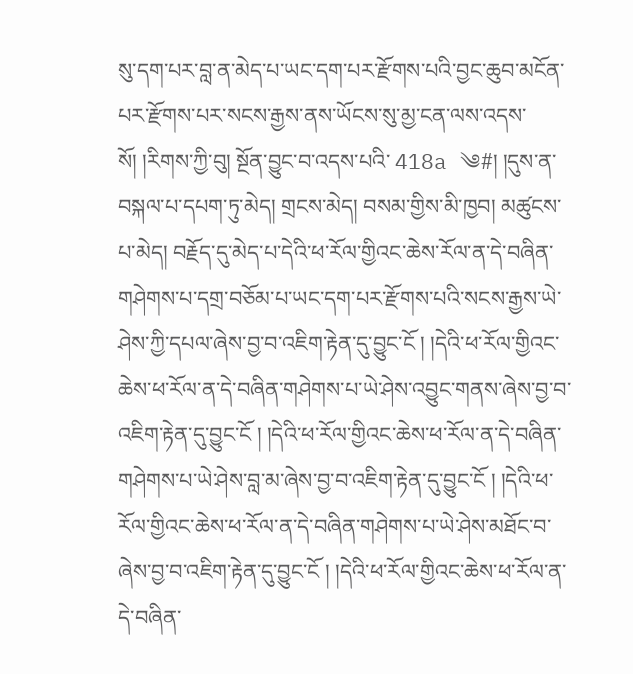སུ་དག་པར་བླ་ན་མེད་པ་ཡང་དག་པར་རྫོགས་པའི་བྱང་ཆུབ་མངོན་པར་རྫོགས་པར་སངས་རྒྱས་ནས་ཡོངས་སུ་མྱ་ངན་ལས་འདས་སོ། །རིགས་ཀྱི་བུ། སྔོན་བྱུང་བ་འདས་པའི་ 418a ༄#། །དུས་ན་བསྐལ་པ་དཔག་ཏུ་མེད། གྲངས་མེད། བསམ་གྱིས་མི་ཁྱབ། མཚུངས་པ་མེད། བརྗོད་དུ་མེད་པ་དེའི་ཕ་རོལ་གྱིའང་ཆེས་རོལ་ན་དེ་བཞིན་གཤེགས་པ་དགྲ་བཅོམ་པ་ཡང་དག་པར་རྫོགས་པའི་སངས་རྒྱས་ཡེ་ཤེས་ཀྱི་དཔལ་ཞེས་བྱ་བ་འཇིག་རྟེན་དུ་བྱུང་ངོ ། །དེའི་ཕ་རོལ་གྱིའང་ཆེས་ཕ་རོལ་ན་དེ་བཞིན་གཤེགས་པ་ཡེ་ཤེས་འབྱུང་གནས་ཞེས་བྱ་བ་འཇིག་རྟེན་དུ་བྱུང་ངོ ། །དེའི་ཕ་རོལ་གྱིའང་ཆེས་ཕ་རོལ་ན་དེ་བཞིན་གཤེགས་པ་ཡེ་ཤེས་བླ་མ་ཞེས་བྱ་བ་འཇིག་རྟེན་དུ་བྱུང་ངོ ། །དེའི་ཕ་རོལ་གྱིའང་ཆེས་ཕ་རོལ་ན་དེ་བཞིན་གཤེགས་པ་ཡེ་ཤེས་མཐོང་བ་ཞེས་བྱ་བ་འཇིག་རྟེན་དུ་བྱུང་ངོ ། །དེའི་ཕ་རོལ་གྱིའང་ཆེས་ཕ་རོལ་ན་དེ་བཞིན་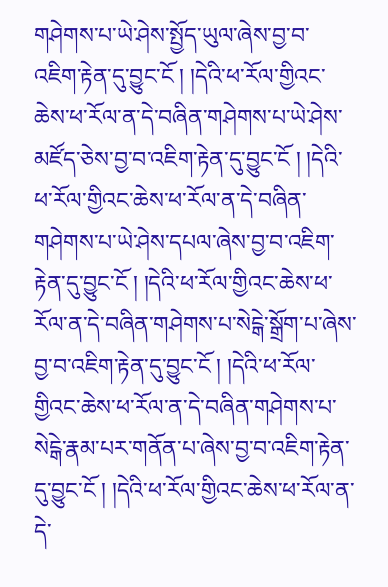གཤེགས་པ་ཡེ་ཤེས་སྤྱོད་ཡུལ་ཞེས་བྱ་བ་འཇིག་རྟེན་དུ་བྱུང་ངོ ། །དེའི་ཕ་རོལ་གྱིའང་ཆེས་ཕ་རོལ་ན་དེ་བཞིན་གཤེགས་པ་ཡེ་ཤེས་མཛོད་ཅེས་བྱ་བ་འཇིག་རྟེན་དུ་བྱུང་ངོ ། །དེའི་ཕ་རོལ་གྱིའང་ཆེས་ཕ་རོལ་ན་དེ་བཞིན་གཤེགས་པ་ཡེ་ཤེས་དཔལ་ཞེས་བྱ་བ་འཇིག་རྟེན་དུ་བྱུང་ངོ ། །དེའི་ཕ་རོལ་གྱིའང་ཆེས་ཕ་རོལ་ན་དེ་བཞིན་གཤེགས་པ་སེངྒེ་སྒྲོག་པ་ཞེས་བྱ་བ་འཇིག་རྟེན་དུ་བྱུང་ངོ ། །དེའི་ཕ་རོལ་གྱིའང་ཆེས་ཕ་རོལ་ན་དེ་བཞིན་གཤེགས་པ་སེངྒེ་རྣམ་པར་གནོན་པ་ཞེས་བྱ་བ་འཇིག་རྟེན་དུ་བྱུང་ངོ ། །དེའི་ཕ་རོལ་གྱིའང་ཆེས་ཕ་རོལ་ན་དེ་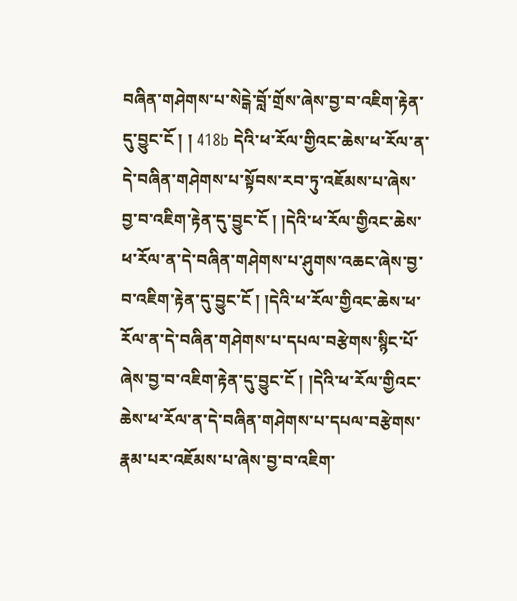བཞིན་གཤེགས་པ་སེངྒེ་བློ་གྲོས་ཞེས་བྱ་བ་འཇིག་རྟེན་དུ་བྱུང་ངོ ། ། 418b དེའི་ཕ་རོལ་གྱིའང་ཆེས་ཕ་རོལ་ན་དེ་བཞིན་གཤེགས་པ་སྟོབས་རབ་ཏུ་འཇོམས་པ་ཞེས་བྱ་བ་འཇིག་རྟེན་དུ་བྱུང་ངོ ། །དེའི་ཕ་རོལ་གྱིའང་ཆེས་ཕ་རོལ་ན་དེ་བཞིན་གཤེགས་པ་ཤུགས་འཆང་ཞེས་བྱ་བ་འཇིག་རྟེན་དུ་བྱུང་ངོ ། །དེའི་ཕ་རོལ་གྱིའང་ཆེས་ཕ་རོལ་ན་དེ་བཞིན་གཤེགས་པ་དཔལ་བརྩེགས་སྙིང་པོ་ཞེས་བྱ་བ་འཇིག་རྟེན་དུ་བྱུང་ངོ ། །དེའི་ཕ་རོལ་གྱིའང་ཆེས་ཕ་རོལ་ན་དེ་བཞིན་གཤེགས་པ་དཔལ་བརྩེགས་རྣམ་པར་འཇོམས་པ་ཞེས་བྱ་བ་འཇིག་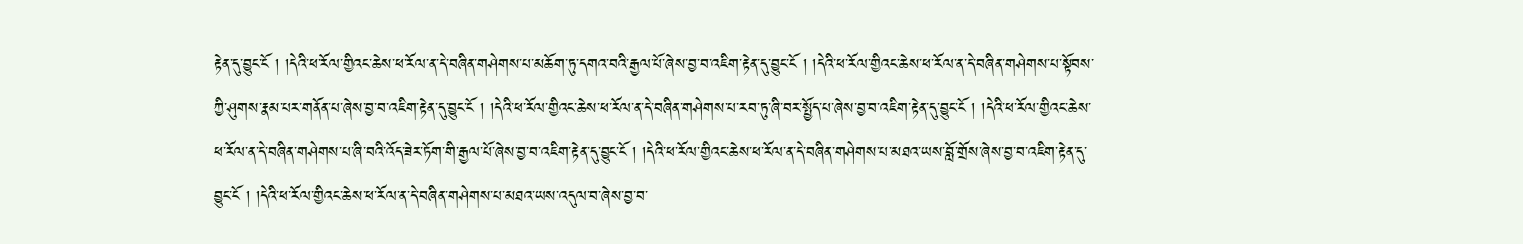རྟེན་དུ་བྱུང་ངོ ། །དེའི་ཕ་རོལ་གྱིའང་ཆེས་ཕ་རོལ་ན་དེ་བཞིན་གཤེགས་པ་མཆོག་ཏུ་དགའ་བའི་རྒྱལ་པོ་ཞེས་བྱ་བ་འཇིག་རྟེན་དུ་བྱུང་ངོ ། །དེའི་ཕ་རོལ་གྱིའང་ཆེས་ཕ་རོལ་ན་དེ་བཞིན་གཤེགས་པ་སྟོབས་ཀྱི་ཤུགས་རྣམ་པར་གནོན་པ་ཞེས་བྱ་བ་འཇིག་རྟེན་དུ་བྱུང་ངོ ། །དེའི་ཕ་རོལ་གྱིའང་ཆེས་ཕ་རོལ་ན་དེ་བཞིན་གཤེགས་པ་རབ་ཏུ་ཞི་བར་སྤྱོད་པ་ཞེས་བྱ་བ་འཇིག་རྟེན་དུ་བྱུང་ངོ ། །དེའི་ཕ་རོལ་གྱིའང་ཆེས་ཕ་རོལ་ན་དེ་བཞིན་གཤེགས་པ་ཞི་བའི་འོད་ཟེར་ཏོག་གི་རྒྱལ་པོ་ཞེས་བྱ་བ་འཇིག་རྟེན་དུ་བྱུང་ངོ ། །དེའི་ཕ་རོལ་གྱིའང་ཆེས་ཕ་རོལ་ན་དེ་བཞིན་གཤེགས་པ་མཐའ་ཡས་བློ་གྲོས་ཞེས་བྱ་བ་འཇིག་རྟེན་དུ་བྱུང་ངོ ། །དེའི་ཕ་རོལ་གྱིའང་ཆེས་ཕ་རོལ་ན་དེ་བཞིན་གཤེགས་པ་མཐའ་ཡས་འདུལ་བ་ཞེས་བྱ་བ་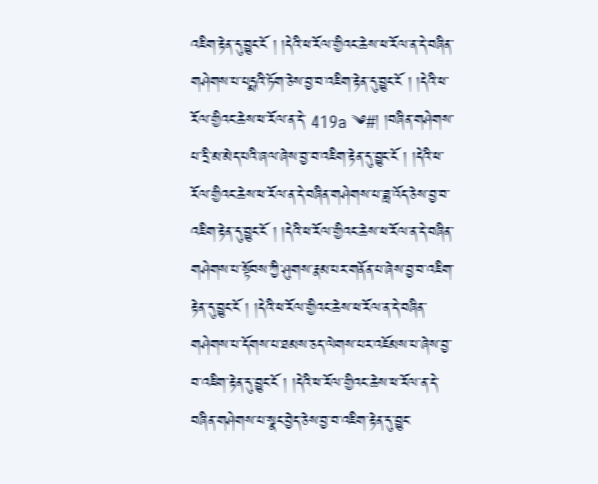འཇིག་རྟེན་དུ་བྱུང་ངོ ། །དེའི་ཕ་རོལ་གྱིའང་ཆེས་ཕ་རོལ་ན་དེ་བཞིན་གཤེགས་པ་པདྨའི་ཏོག་ཅེས་བྱ་བ་འཇིག་རྟེན་དུ་བྱུང་ངོ ། །དེའི་ཕ་རོལ་གྱིའང་ཆེས་ཕ་རོལ་ན་དེ་ 419a ༄#། །བཞིན་གཤེགས་པ་དྲི་མ་མེད་པའི་ཞལ་ཞེས་བྱ་བ་འཇིག་རྟེན་དུ་བྱུང་ངོ ། །དེའི་ཕ་རོལ་གྱིའང་ཆེས་ཕ་རོལ་ན་དེ་བཞིན་གཤེགས་པ་ཟླ་འོད་ཅེས་བྱ་བ་འཇིག་རྟེན་དུ་བྱུང་ངོ ། །དེའི་ཕ་རོལ་གྱིའང་ཆེས་ཕ་རོལ་ན་དེ་བཞིན་གཤེགས་པ་སྟོབས་ཀྱི་ཤུགས་རྣམ་པར་གནོན་པ་ཞེས་བྱ་བ་འཇིག་རྟེན་དུ་བྱུང་ངོ ། །དེའི་ཕ་རོལ་གྱིའང་ཆེས་ཕ་རོལ་ན་དེ་བཞིན་གཤེགས་པ་དོགས་པ་ཐམས་ཅད་ལེགས་པར་འཇོམས་པ་ཞེས་བྱ་བ་འཇིག་རྟེན་དུ་བྱུང་ངོ ། །དེའི་ཕ་རོལ་གྱིའང་ཆེས་ཕ་རོལ་ན་དེ་བཞིན་གཤེགས་པ་སྣང་བྱེད་ཅེས་བྱ་བ་འཇིག་རྟེན་དུ་བྱུང་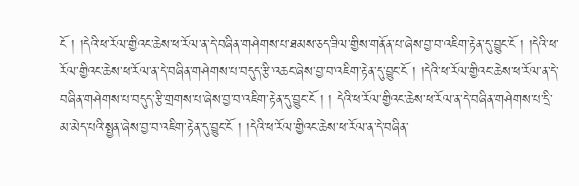ངོ ། །དེའི་ཕ་རོལ་གྱིའང་ཆེས་ཕ་རོལ་ན་དེ་བཞིན་གཤེགས་པ་ཐམས་ཅད་ཟིལ་གྱིས་གནོན་པ་ཞེས་བྱ་བ་འཇིག་རྟེན་དུ་བྱུང་ངོ ། །དེའི་ཕ་རོལ་གྱིའང་ཆེས་ཕ་རོལ་ན་དེ་བཞིན་གཤེགས་པ་བདུད་རྩི་འཆང་ཞེས་བྱ་བ་འཇིག་རྟེན་དུ་བྱུང་ངོ ། །དེའི་ཕ་རོལ་གྱིའང་ཆེས་ཕ་རོལ་ན་དེ་བཞིན་གཤེགས་པ་བདུད་རྩི་གྲགས་པ་ཞེས་བྱ་བ་འཇིག་རྟེན་དུ་བྱུང་ངོ ། ། དེའི་ཕ་རོལ་གྱིའང་ཆེས་ཕ་རོལ་ན་དེ་བཞིན་གཤེགས་པ་དྲི་མ་མེད་པའི་སྤྱན་ཞེས་བྱ་བ་འཇིག་རྟེན་དུ་བྱུང་ངོ ། །དེའི་ཕ་རོལ་གྱིའང་ཆེས་ཕ་རོལ་ན་དེ་བཞིན་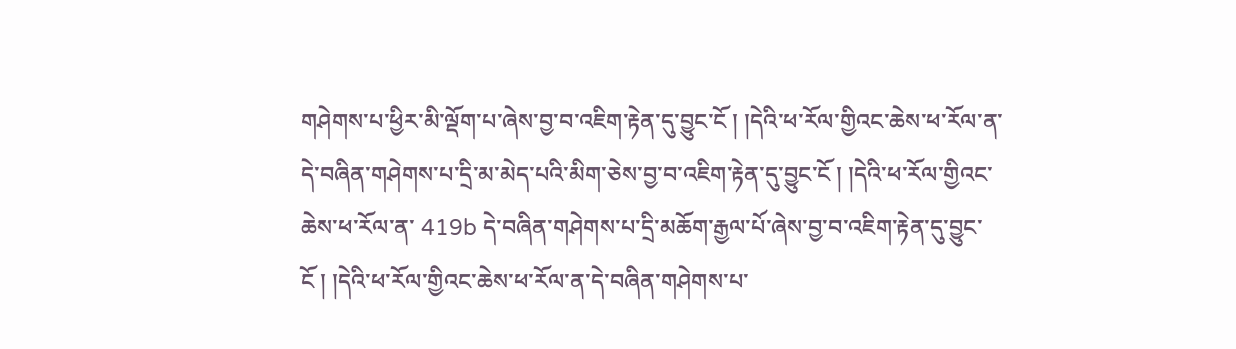གཤེགས་པ་ཕྱིར་མི་ལྡོག་པ་ཞེས་བྱ་བ་འཇིག་རྟེན་དུ་བྱུང་ངོ ། །དེའི་ཕ་རོལ་གྱིའང་ཆེས་ཕ་རོལ་ན་དེ་བཞིན་གཤེགས་པ་དྲི་མ་མེད་པའི་མིག་ཅེས་བྱ་བ་འཇིག་རྟེན་དུ་བྱུང་ངོ ། །དེའི་ཕ་རོལ་གྱིའང་ཆེས་ཕ་རོལ་ན་ 419b དེ་བཞིན་གཤེགས་པ་དྲི་མཆོག་རྒྱལ་པོ་ཞེས་བྱ་བ་འཇིག་རྟེན་དུ་བྱུང་ངོ ། །དེའི་ཕ་རོལ་གྱིའང་ཆེས་ཕ་རོལ་ན་དེ་བཞིན་གཤེགས་པ་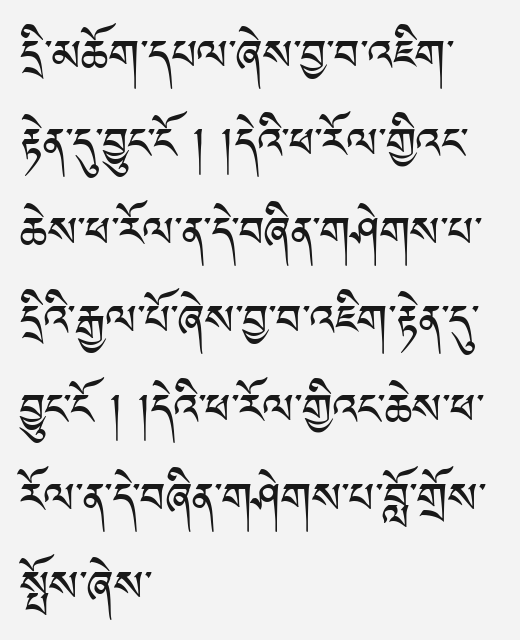དྲི་མཆོག་དཔལ་ཞེས་བྱ་བ་འཇིག་རྟེན་དུ་བྱུང་ངོ ། །དེའི་ཕ་རོལ་གྱིའང་ཆེས་ཕ་རོལ་ན་དེ་བཞིན་གཤེགས་པ་དྲིའི་རྒྱལ་པོ་ཞེས་བྱ་བ་འཇིག་རྟེན་དུ་བྱུང་ངོ ། །དེའི་ཕ་རོལ་གྱིའང་ཆེས་ཕ་རོལ་ན་དེ་བཞིན་གཤེགས་པ་བློ་གྲོས་སྤོས་ཞེས་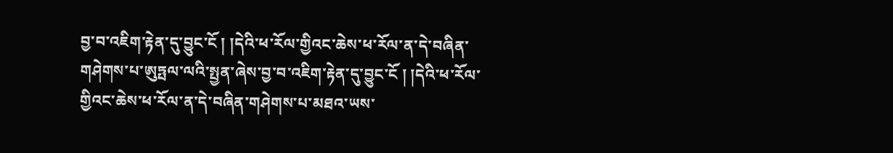བྱ་བ་འཇིག་རྟེན་དུ་བྱུང་ངོ ། །དེའི་ཕ་རོལ་གྱིའང་ཆེས་ཕ་རོལ་ན་དེ་བཞིན་གཤེགས་པ་ཨུཏྤལ་ལའི་སྤྱན་ཞེས་བྱ་བ་འཇིག་རྟེན་དུ་བྱུང་ངོ ། །དེའི་ཕ་རོལ་གྱིའང་ཆེས་ཕ་རོལ་ན་དེ་བཞིན་གཤེགས་པ་མཐའ་ཡས་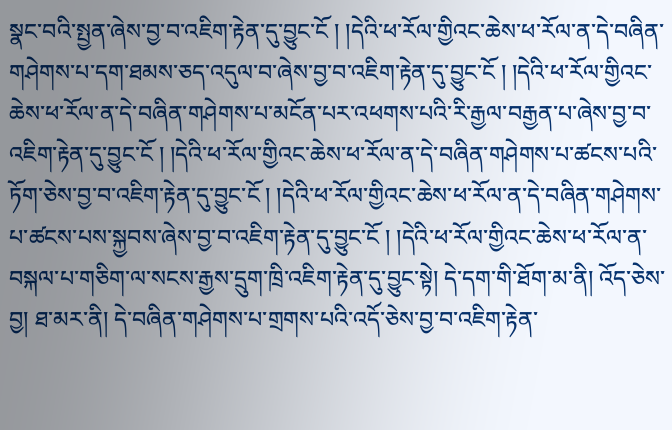སྣང་བའི་སྤྱན་ཞེས་བྱ་བ་འཇིག་རྟེན་དུ་བྱུང་ངོ ། །དེའི་ཕ་རོལ་གྱིའང་ཆེས་ཕ་རོལ་ན་དེ་བཞིན་གཤེགས་པ་དག་ཐམས་ཅད་འདུལ་བ་ཞེས་བྱ་བ་འཇིག་རྟེན་དུ་བྱུང་ངོ ། །དེའི་ཕ་རོལ་གྱིའང་ཆེས་ཕ་རོལ་ན་དེ་བཞིན་གཤེགས་པ་མངོན་པར་འཕགས་པའི་རི་རྒྱལ་བརྒྱན་པ་ཞེས་བྱ་བ་འཇིག་རྟེན་དུ་བྱུང་ངོ ། །དེའི་ཕ་རོལ་གྱིའང་ཆེས་ཕ་རོལ་ན་དེ་བཞིན་གཤེགས་པ་ཚངས་པའི་ཏོག་ཅེས་བྱ་བ་འཇིག་རྟེན་དུ་བྱུང་ངོ ། །དེའི་ཕ་རོལ་གྱིའང་ཆེས་ཕ་རོལ་ན་དེ་བཞིན་གཤེགས་པ་ཚངས་པས་སྐྱབས་ཞེས་བྱ་བ་འཇིག་རྟེན་དུ་བྱུང་ངོ ། །དེའི་ཕ་རོལ་གྱིའང་ཆེས་ཕ་རོལ་ན་བསྐལ་པ་གཅིག་ལ་སངས་རྒྱས་དྲུག་ཁྲི་འཇིག་རྟེན་དུ་བྱུང་སྟེ། དེ་དག་གི་ཐོག་མ་ནི། འོད་ཅེས་བྱ། ཐ་མར་ནི། དེ་བཞིན་གཤེགས་པ་གྲགས་པའི་འདོ་ཅེས་བྱ་བ་འཇིག་རྟེན་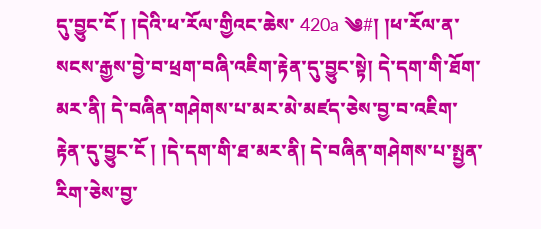དུ་བྱུང་ངོ ། །དེའི་ཕ་རོལ་གྱིའང་ཆེས་ 420a ༄#། །ཕ་རོལ་ན་སངས་རྒྱས་བྱེ་བ་ཕྲག་བཞི་འཇིག་རྟེན་དུ་བྱུང་སྟེ། དེ་དག་གི་ཐོག་མར་ནི། དེ་བཞིན་གཤེགས་པ་མར་མེ་མཛད་ཅེས་བྱ་བ་འཇིག་རྟེན་དུ་བྱུང་ངོ ། །དེ་དག་གི་ཐ་མར་ནི། དེ་བཞིན་གཤེགས་པ་སྤྱན་རིག་ཅེས་བྱ་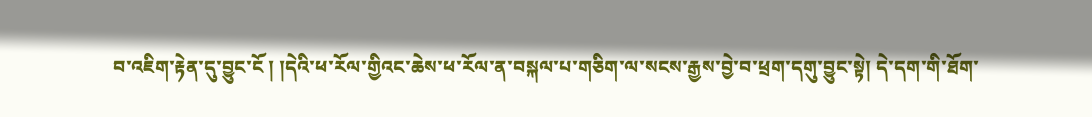བ་འཇིག་རྟེན་དུ་བྱུང་ངོ ། །དེའི་ཕ་རོལ་གྱིའང་ཆེས་ཕ་རོལ་ན་བསྐལ་པ་གཅིག་ལ་སངས་རྒྱས་བྱེ་བ་ཕྲག་དགུ་བྱུང་སྟེ། དེ་དག་གི་ཐོག་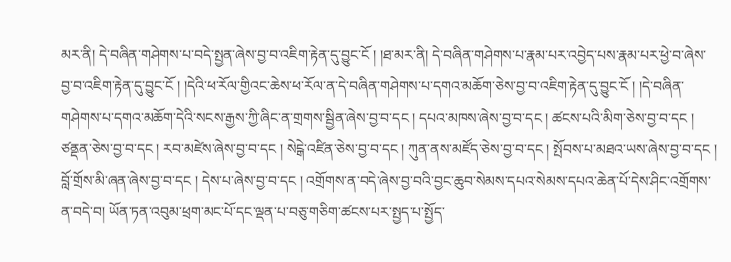མར་ནི། དེ་བཞིན་གཤེགས་པ་བདེ་སྤྱན་ཞེས་བྱ་བ་འཇིག་རྟེན་དུ་བྱུང་ངོ ། །ཐ་མར་ནི། དེ་བཞིན་གཤེགས་པ་རྣམ་པར་འབྱེད་པས་རྣམ་པར་ཕྱེ་བ་ཞེས་བྱ་བ་འཇིག་རྟེན་དུ་བྱུང་ངོ ། །དེའི་ཕ་རོལ་གྱིའང་ཆེས་ཕ་རོལ་ན་དེ་བཞིན་གཤེགས་པ་དགའ་མཆོག་ཅེས་བྱ་བ་འཇིག་རྟེན་དུ་བྱུང་ངོ ། །དེ་བཞིན་གཤེགས་པ་དགའ་མཆོག་དེའི་སངས་རྒྱས་ཀྱི་ཞིང་ན་གྲགས་སྦྱིན་ཞེས་བྱ་བ་དང ། དཔའ་མཁས་ཞེས་བྱ་བ་དང ། ཚངས་པའི་མིག་ཅེས་བྱ་བ་དང ། ཙནྡན་ཅེས་བྱ་བ་དང ། རབ་མཛེས་ཞེས་བྱ་བ་དང ། སེངྒེ་འཛིན་ཅེས་བྱ་བ་དང ། ཀུན་ནས་མཛོད་ཅེས་བྱ་བ་དང ། སྤོབས་པ་མཐའ་ཡས་ཞེས་བྱ་བ་དང ། བློ་གྲོས་མི་ཞན་ཞེས་བྱ་བ་དང ། དེས་པ་ཞེས་བྱ་བ་དང ། འགྲོགས་ན་བདེ་ཞེས་བྱ་བའི་བྱང་ཆུབ་སེམས་དཔའ་སེམས་དཔའ་ཆེན་པོ་དེས་ཤིང་འགྲོགས་ན་བདེ་བ། ཡོན་ཏན་འབུམ་ཕྲག་མང་པོ་དང་ལྡན་པ་བཅུ་གཅིག་ཚངས་པར་སྤྱད་པ་སྤྱོད་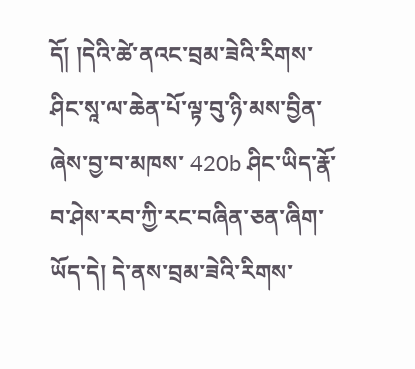དོ། །དེའི་ཚེ་ནའང་བྲམ་ཟེའི་རིགས་ཤིང་སཱ་ལ་ཆེན་པོ་ལྟ་བུ་ཉི་མས་བྱིན་ཞེས་བྱ་བ་མཁས་ 420b ཤིང་ཡིད་རྣོ་བ་ཤེས་རབ་ཀྱི་རང་བཞིན་ཅན་ཞིག་ཡོད་དེ། དེ་ནས་བྲམ་ཟེའི་རིགས་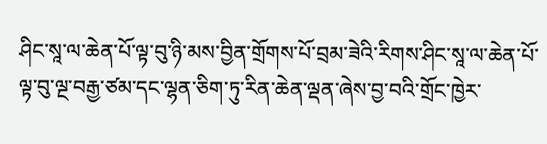ཤིང་སཱ་ལ་ཆེན་པོ་ལྟ་བུ་ཉི་མས་བྱིན་གྲོགས་པོ་བྲམ་ཟེའི་རིགས་ཤིང་སཱ་ལ་ཆེན་པོ་ལྟ་བུ་ལྔ་བརྒྱ་ཙམ་དང་ལྷན་ཅིག་ཏུ་རིན་ཆེན་ལྡན་ཞེས་བྱ་བའི་གྲོང་ཁྱེར་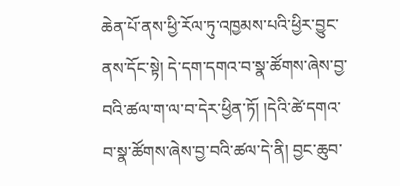ཆེན་པོ་ནས་ཕྱི་རོལ་ཏུ་འཁྱམས་པའི་ཕྱིར་བྱུང་ནས་དོང་སྟེ། དེ་དག་དགའ་བ་སྣ་ཚོགས་ཞེས་བྱ་བའི་ཚལ་ག་ལ་བ་དེར་ཕྱིན་ཏོ། །དེའི་ཚེ་དགའ་བ་སྣ་ཚོགས་ཞེས་བྱ་བའི་ཚལ་དེ་ནི། བྱང་ཆུབ་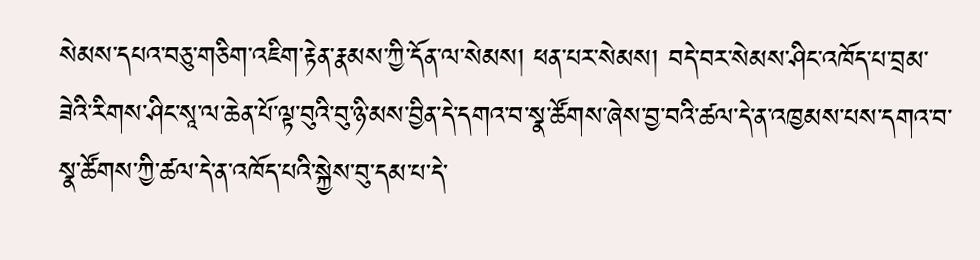སེམས་དཔའ་བཅུ་གཅིག་འཇིག་རྟེན་རྣམས་ཀྱི་དོན་ལ་སེམས། ཕན་པར་སེམས། བདེ་བར་སེམས་ཤིང་འཁོད་པ་བྲམ་ཟེའི་རིགས་ཤིང་སཱ་ལ་ཆེན་པོ་ལྟ་བུའི་བུ་ཉི་མས་བྱིན་དེ་དགའ་བ་སྣ་ཚོགས་ཞེས་བྱ་བའི་ཚལ་དེ་ན་འཁྱམས་པས་དགའ་བ་སྣ་ཚོགས་ཀྱི་ཚལ་དེ་ན་འཁོད་པའི་སྐྱེས་བུ་དམ་པ་དེ་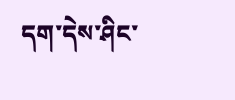དག་དེས་ཤིང་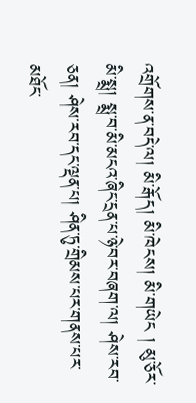འགྲོགས་ན་བདེ་ལ། མི་རྒོད། མི་ཁེངས། མི་གཡེང ། མུ་ཅོར་མི་སྨྲ། སྨྲ་བ་མི་མངའ་ཞིང་དྲན་པ་ཉེ་བར་བཞག་ལ། ཤེས་རབ་ཅན། ཤེས་རབ་དང་ལྡན་པ། ཤིན་ཏུ་གྲིམས་པར་གནས་པར་མཐོང་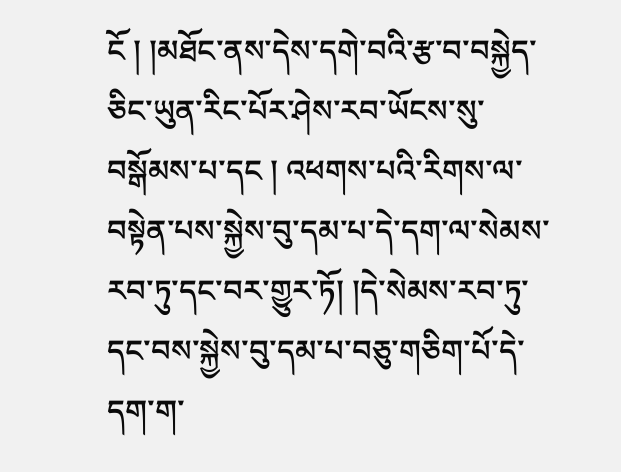ངོ ། །མཐོང་ནས་དེས་དགེ་བའི་རྩ་བ་བསྐྱེད་ཅིང་ཡུན་རིང་པོར་ཤེས་རབ་ཡོངས་སུ་བསྒོམས་པ་དང ། འཕགས་པའི་རིགས་ལ་བསྟེན་པས་སྐྱེས་བུ་དམ་པ་དེ་དག་ལ་སེམས་རབ་ཏུ་དང་བར་གྱུར་ཏོ། །དེ་སེམས་རབ་ཏུ་དང་བས་སྐྱེས་བུ་དམ་པ་བཅུ་གཅིག་པོ་དེ་དག་ག་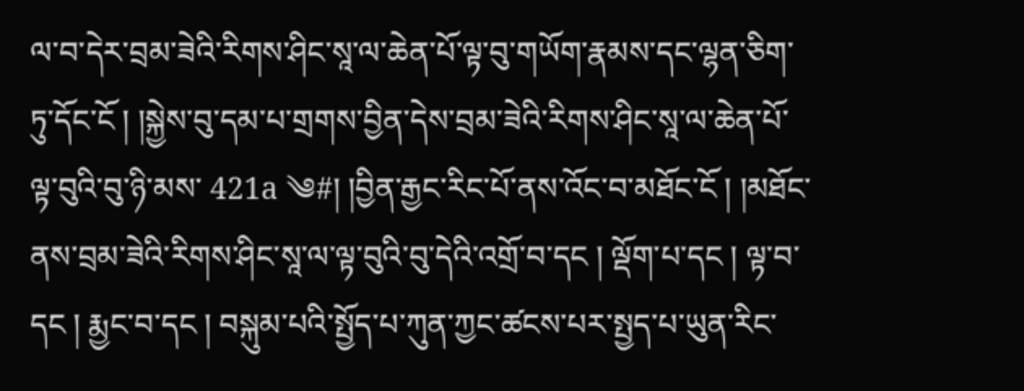ལ་བ་དེར་བྲམ་ཟེའི་རིགས་ཤིང་སཱ་ལ་ཆེན་པོ་ལྟ་བུ་གཡོག་རྣམས་དང་ལྷན་ཅིག་ཏུ་དོང་ངོ ། །སྐྱེས་བུ་དམ་པ་གྲགས་བྱིན་དེས་བྲམ་ཟེའི་རིགས་ཤིང་སཱ་ལ་ཆེན་པོ་ལྟ་བུའི་བུ་ཉི་མས་ 421a ༄#། །བྱིན་རྒྱང་རིང་པོ་ནས་འོང་བ་མཐོང་ངོ ། །མཐོང་ནས་བྲམ་ཟེའི་རིགས་ཤིང་སཱ་ལ་ལྟ་བུའི་བུ་དེའི་འགྲོ་བ་དང ། ལྡོག་པ་དང ། ལྟ་བ་དང ། རྨྱང་བ་དང ། བསྐུམ་པའི་སྤྱོད་པ་ཀུན་ཀྱང་ཚངས་པར་སྤྱད་པ་ཡུན་རིང་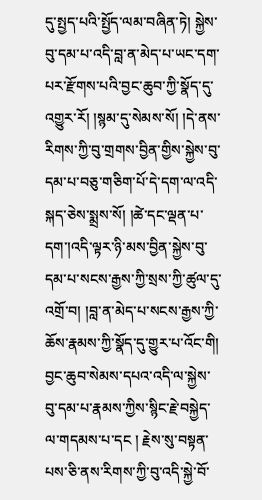དུ་སྤྱད་པའི་སྤྱོད་ལམ་བཞིན་ཏེ། སྐྱེས་བུ་དམ་པ་འདི་བླ་ན་མེད་པ་ཡང་དག་པར་རྫོགས་པའི་བྱང་ཆུབ་ཀྱི་སྣོད་དུ་འགྱུར་རོ། །སྙམ་དུ་སེམས་སོ། །དེ་ནས་རིགས་ཀྱི་བུ་གྲགས་བྱིན་གྱིས་སྐྱེས་བུ་དམ་པ་བཅུ་གཅིག་པོ་དེ་དག་ལ་འདི་སྐད་ཅེས་སྨྲས་སོ། །ཚེ་དང་ལྡན་པ་དག་།འདི་ལྟར་ཉི་མས་བྱིན་སྐྱེས་བུ་དམ་པ་སངས་རྒྱས་ཀྱི་སྲས་ཀྱི་ཚུལ་དུ་འགྲོ་བ། །བླ་ན་མེད་པ་སངས་རྒྱས་ཀྱི་ཆོས་རྣམས་ཀྱི་སྣོད་དུ་གྱུར་པ་འོང་གི། བྱང་ཆུབ་སེམས་དཔའ་འདི་ལ་སྐྱེས་བུ་དམ་པ་རྣམས་ཀྱིས་སྙིང་རྗེ་བསྐྱེད་ལ་གདམས་པ་དང ། རྗེས་སུ་བསྟན་པས་ཅི་ནས་རིགས་ཀྱི་བུ་འདི་སྐྱེ་བོ་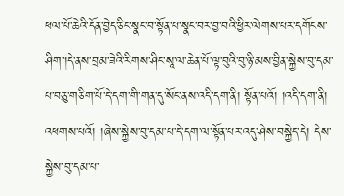ཕལ་པོ་ཆེའི་དོན་བྱེད་ཅིང་སྣང་བ་སྟོན་པ་སྣང་བར་བྱ་བའི་ཕྱིར་ལེགས་པར་དགོངས་ཤིག་།དེ་ནས་བྲམ་ཟེའི་རིགས་ཤིང་སཱ་ལ་ཆེན་པོ་ལྟ་བུའི་བུ་ཉི་མས་བྱིན་སྐྱེས་བུ་དམ་པ་བཅུ་གཅིག་པོ་དེ་དག་གི་གན་དུ་སོང་ནས་འདི་དག་ནི། སྟོན་པའོ། །འདི་དག་ནི། འཕགས་པའོ། །ཞེས་སྐྱེས་བུ་དམ་པ་དེ་དག་ལ་སྟོན་པར་འདུ་ཤེས་བསྐྱེད་དེ། དེས་སྐྱེས་བུ་དམ་པ་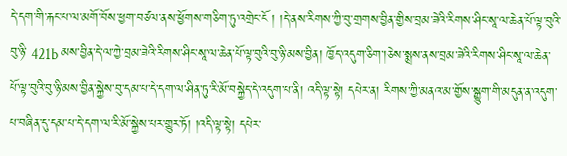དེ་དག་གི་རྐང་པ་ལ་མགོ་བོས་ཕྱག་བཙལ་ནས་ཕྱོགས་གཅིག་ཏུ་འགྲེང་ངོ ། །དེ་ནས་རིགས་ཀྱི་བུ་གྲགས་བྱིན་གྱིས་བྲམ་ཟེའི་རིགས་ཤིང་སཱ་ལ་ཆེན་པོ་ལྟ་བུའི་བུ་ཉི་ 421b མས་བྱིན་དེ་ལ་ཀྱེ་བྲམ་ཟེའི་རིགས་ཤིང་སཱ་ལ་ཆེན་པོ་ལྟ་བུའི་བུ་ཉི་མས་བྱིན། ཁྱོད་འདུག་ཅིག་།ཅེས་སྨྲས་ནས་བྲམ་ཟེའི་རིགས་ཤིང་སཱ་ལ་ཆེན་པོ་ལྟ་བུའི་བུ་ཉི་མས་བྱིན་སྐྱེས་བུ་དམ་པ་དེ་དག་ལ་ཤིན་ཏུ་རི་མོ་བསྐྱེད་དེ་འདུག་པ་ནི། འདི་ལྟ་སྟེ། དཔེར་ན། རིགས་ཀྱི་མནའ་མ་གྱོས་སྒྱུག་གི་མདུན་ན་འདུག་པ་བཞིན་དུ་དམ་པ་དེ་དག་ལ་རི་མོ་སྐྱེས་པར་གྱུར་ཏོ། །འདི་ལྟ་སྟེ། དཔེར་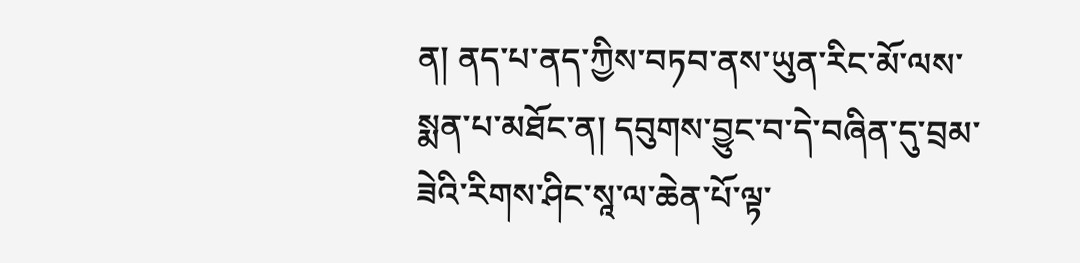ན། ནད་པ་ནད་ཀྱིས་བཏབ་ནས་ཡུན་རིང་མོ་ལས་སྨན་པ་མཐོང་ན། དབུགས་བྱུང་བ་དེ་བཞིན་དུ་བྲམ་ཟེའི་རིགས་ཤིང་སཱ་ལ་ཆེན་པོ་ལྟ་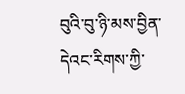བུའི་བུ་ཉི་མས་བྱིན་དེའང་རིགས་ཀྱི་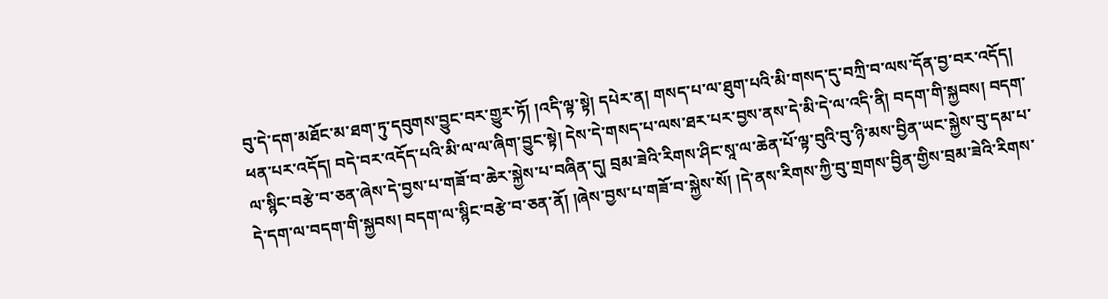བུ་དེ་དག་མཐོང་མ་ཐག་ཏུ་དབུགས་བྱུང་བར་གྱུར་ཏོ། །འདི་ལྟ་སྟེ། དཔེར་ན། གསད་པ་ལ་ཐུག་པའི་མི་གསད་དུ་བཀྲི་བ་ལས་དོན་བྱ་བར་འདོད། ཕན་པར་འདོད། བདེ་བར་འདོད་པའི་མི་ལ་ལ་ཞིག་བྱུང་སྟེ། དེས་དེ་གསད་པ་ལས་ཐར་པར་བྱས་ནས་དེ་མི་དེ་ལ་འདི་ནི། བདག་གི་སྐྱབས། བདག་ལ་སྙིང་བརྩེ་བ་ཅན་ཞེས་དེ་བྱས་པ་གཟོ་བ་ཆེར་སྐྱེས་པ་བཞིན་དུ། བྲམ་ཟེའི་རིགས་ཤིང་སཱ་ལ་ཆེན་པོ་ལྟ་བུའི་བུ་ཉི་མས་བྱིན་ཡང་སྐྱེས་བུ་དམ་པ་དེ་དག་ལ་བདག་གི་སྐྱབས། བདག་ལ་སྙིང་བརྩེ་བ་ཅན་ནོ། །ཞེས་བྱས་པ་གཟོ་བ་སྐྱེས་སོ། །དེ་ནས་རིགས་ཀྱི་བུ་གྲགས་བྱིན་གྱིས་བྲམ་ཟེའི་རིགས་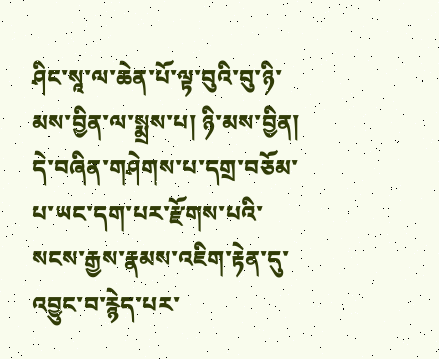ཤིང་སཱ་ལ་ཆེན་པོ་ལྟ་བུའི་བུ་ཉི་མས་བྱིན་ལ་སྨྲས་པ། ཉི་མས་བྱིན། དེ་བཞིན་གཤེགས་པ་དགྲ་བཅོམ་པ་ཡང་དག་པར་རྫོགས་པའི་སངས་རྒྱས་རྣམས་འཇིག་རྟེན་དུ་འབྱུང་བ་རྙེད་པར་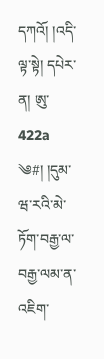དཀའོ། །འདི་ལྟ་སྟེ། དཔེར་ན། ཨུ་ 422a ༄#། །དུམ་ཝ་རའི་མེ་ཏོག་བརྒྱ་ལ་བརྒྱ་ལམ་ན་འཇིག་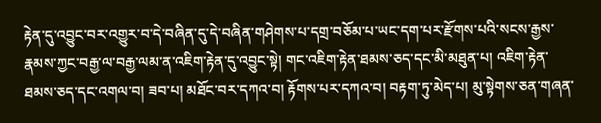རྟེན་དུ་འབྱུང་བར་འགྱུར་བ་དེ་བཞིན་དུ་དེ་བཞིན་གཤེགས་པ་དགྲ་བཅོམ་པ་ཡང་དག་པར་རྫོགས་པའི་སངས་རྒྱས་རྣམས་ཀྱང་བརྒྱ་ལ་བརྒྱ་ལམ་ན་འཇིག་རྟེན་དུ་འབྱུང་སྟེ། གང་འཇིག་རྟེན་ཐམས་ཅད་དང་མི་མཐུན་པ། འཇིག་རྟེན་ཐམས་ཅད་དང་འགལ་བ། ཟབ་པ། མཐོང་བར་དཀའ་བ། རྟོགས་པར་དཀའ་བ། བརྟག་ཏུ་མེད་པ། མུ་སྟེགས་ཅན་གཞན་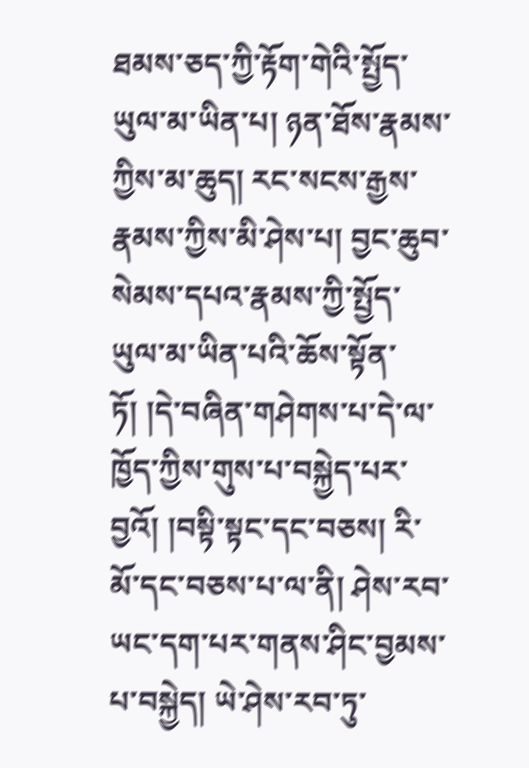ཐམས་ཅད་ཀྱི་རྟོག་གེའི་སྤྱོད་ཡུལ་མ་ཡིན་པ། ཉན་ཐོས་རྣམས་ཀྱིས་མ་ཆུད། རང་སངས་རྒྱས་རྣམས་ཀྱིས་མི་ཤེས་པ། བྱང་ཆུབ་སེམས་དཔའ་རྣམས་ཀྱི་སྤྱོད་ཡུལ་མ་ཡིན་པའི་ཆོས་སྟོན་ཏོ། །དེ་བཞིན་གཤེགས་པ་དེ་ལ་ཁྱོད་ཀྱིས་གུས་པ་བསྐྱེད་པར་བྱའོ། །བསྟི་སྟང་དང་བཅས། རི་མོ་དང་བཅས་པ་ལ་ནི། ཤེས་རབ་ཡང་དག་པར་གནས་ཤིང་བྱམས་པ་བསྐྱེད། ཡེ་ཤེས་རབ་ཏུ་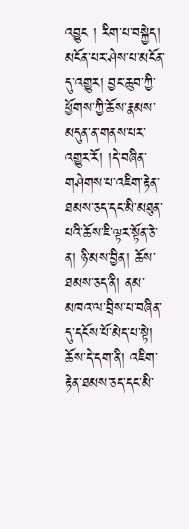འབྱུང ། རིག་པ་བསྐྱེད། མངོན་པར་ཤེས་པ་མངོན་དུ་འགྱུར། བྱང་ཆུབ་ཀྱི་ཕྱོགས་ཀྱི་ཆོས་རྣམས་མདུན་ན་གནས་པར་འགྱུར་རོ། །དེ་བཞིན་གཤེགས་པ་འཇིག་རྟེན་ཐམས་ཅད་དང་མི་མཐུན་པའི་ཆོས་ཇི་ལྟར་སྟོན་ཅེ་ན། ཉི་མས་བྱིན། ཆོས་ཐམས་ཅད་ནི། ནམ་མཁའ་ལ་བྲིས་པ་བཞིན་དུ་དངོས་པོ་མེད་པ་སྟེ། ཆོས་དེ་དག་ནི། འཇིག་རྟེན་ཐམས་ཅད་དང་མི་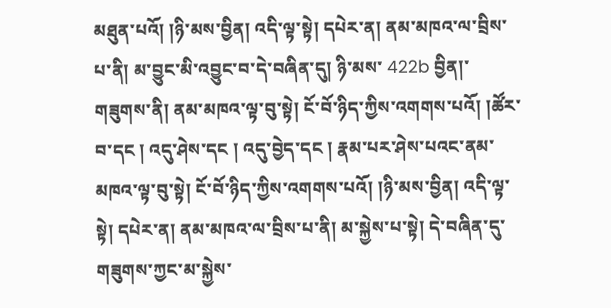མཐུན་པའོ། །ཉི་མས་བྱིན། འདི་ལྟ་སྟེ། དཔེར་ན། ནམ་མཁའ་ལ་བྲིས་པ་ནི། མ་བྱུང་མི་འབྱུང་བ་དེ་བཞིན་དུ། ཉི་མས་ 422b བྱིན།་གཟུགས་ནི། ནམ་མཁའ་ལྟ་བུ་སྟེ། ངོ་བོ་ཉིད་ཀྱིས་འགགས་པའོ། །ཚོར་བ་དང ། འདུ་ཤེས་དང ། འདུ་བྱེད་དང ། རྣམ་པར་ཤེས་པའང་ནམ་མཁའ་ལྟ་བུ་སྟེ། ངོ་བོ་ཉིད་ཀྱིས་འགགས་པའོ། །ཉི་མས་བྱིན། འདི་ལྟ་སྟེ། དཔེར་ན། ནམ་མཁའ་ལ་བྲིས་པ་ནི། མ་སྐྱེས་པ་སྟེ། དེ་བཞིན་དུ་གཟུགས་ཀྱང་མ་སྐྱེས་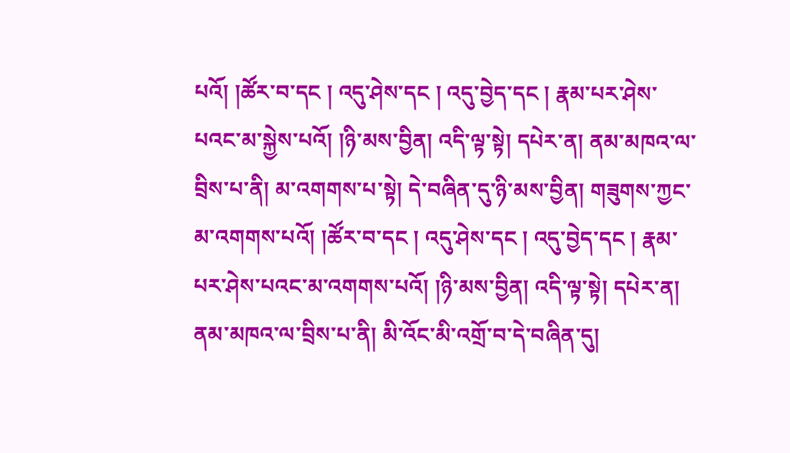པའོ། །ཚོར་བ་དང ། འདུ་ཤེས་དང ། འདུ་བྱེད་དང ། རྣམ་པར་ཤེས་པའང་མ་སྐྱེས་པའོ། །ཉི་མས་བྱིན། འདི་ལྟ་སྟེ། དཔེར་ན། ནམ་མཁའ་ལ་བྲིས་པ་ནི། མ་འགགས་པ་སྟེ། དེ་བཞིན་དུ་ཉི་མས་བྱིན། གཟུགས་ཀྱང་མ་འགགས་པའོ། །ཚོར་བ་དང ། འདུ་ཤེས་དང ། འདུ་བྱེད་དང ། རྣམ་པར་ཤེས་པའང་མ་འགགས་པའོ། །ཉི་མས་བྱིན། འདི་ལྟ་སྟེ། དཔེར་ན། ནམ་མཁའ་ལ་བྲིས་པ་ནི། མི་འོང་མི་འགྲོ་བ་དེ་བཞིན་དུ།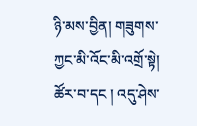ཉི་མས་བྱིན། གཟུགས་ཀྱང་མི་འོང་མི་འགྲོ་སྟེ། ཚོར་བ་དང ། འདུ་ཤེས་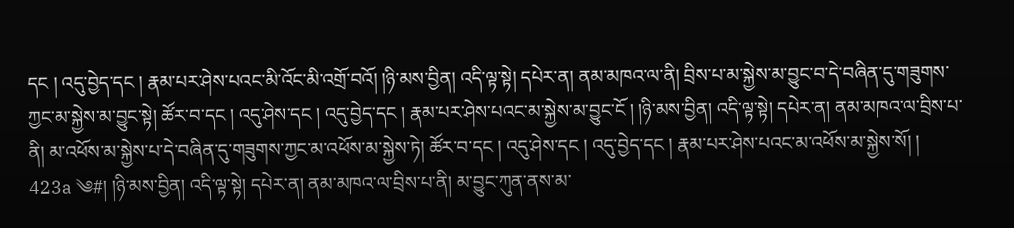དང ། འདུ་བྱེད་དང ། རྣམ་པར་ཤེས་པའང་མི་འོང་མི་འགྲོ་བའོ། །ཉི་མས་བྱིན། འདི་ལྟ་སྟེ། དཔེར་ན། ནམ་མཁའ་ལ་ནི། བྲིས་པ་མ་སྐྱེས་མ་བྱུང་བ་དེ་བཞིན་དུ་གཟུགས་ཀྱང་མ་སྐྱེས་མ་བྱུང་སྟེ། ཚོར་བ་དང ། འདུ་ཤེས་དང ། འདུ་བྱེད་དང ། རྣམ་པར་ཤེས་པའང་མ་སྐྱེས་མ་བྱུང་ངོ ། །ཉི་མས་བྱིན། འདི་ལྟ་སྟེ། དཔེར་ན། ནམ་མཁའ་ལ་བྲིས་པ་ནི། མ་འཕོས་མ་སྐྱེས་པ་དེ་བཞིན་དུ་གཟུགས་ཀྱང་མ་འཕོས་མ་སྐྱེས་ཏེ། ཚོར་བ་དང ། འདུ་ཤེས་དང ། འདུ་བྱེད་དང ། རྣམ་པར་ཤེས་པའང་མ་འཕོས་མ་སྐྱེས་སོ། ། 423a ༄#། །ཉི་མས་བྱིན། འདི་ལྟ་སྟེ། དཔེར་ན། ནམ་མཁའ་ལ་བྲིས་པ་ནི། མ་བྱུང་ཀུན་ནས་མ་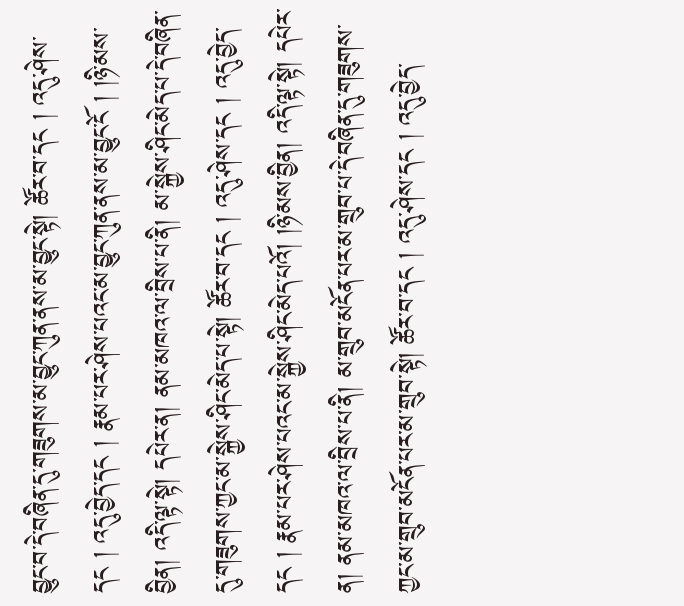བྱུང་བ་དེ་བཞིན་དུ་གཟུགས་མ་བྱུང་ཀུན་ནས་མ་བྱུང་སྟེ། ཚོར་བ་དང ། འདུ་ཤེས་དང ། འདུ་བྱེད་དང ། རྣམ་པར་ཤེས་པའང་མ་བྱུང་ཀུན་ནས་མ་བྱུང་ངོ ། །ཉི་མས་བྱིན། འདི་ལྟ་སྟེ། དཔེར་ན། ནམ་མཁའ་ལ་བྲིས་པ་ནི། མ་སྐྱེས་ཤིང་མེད་པ་དེ་བཞིན་དུ་གཟུགས་ཀྱང་མ་སྐྱེས་ཤིང་མེད་པ་སྟེ། ཚོར་བ་དང ། འདུ་ཤེས་དང ། འདུ་བྱེད་དང ། རྣམ་པར་ཤེས་པའང་མ་སྐྱེས་ཤིང་མེད་པའོ། །ཉི་མས་བྱིན། འདི་ལྟ་སྟེ། དཔེར་ན། ནམ་མཁའ་ལ་བྲིས་པ་ནི། མ་གྲུབ་མངོན་པར་མ་གྲུབ་པ་དེ་བཞིན་དུ་གཟུགས་ཀྱང་མ་གྲུབ་མངོན་པར་མ་གྲུབ་སྟེ། ཚོར་བ་དང ། འདུ་ཤེས་དང ། འདུ་བྱེད་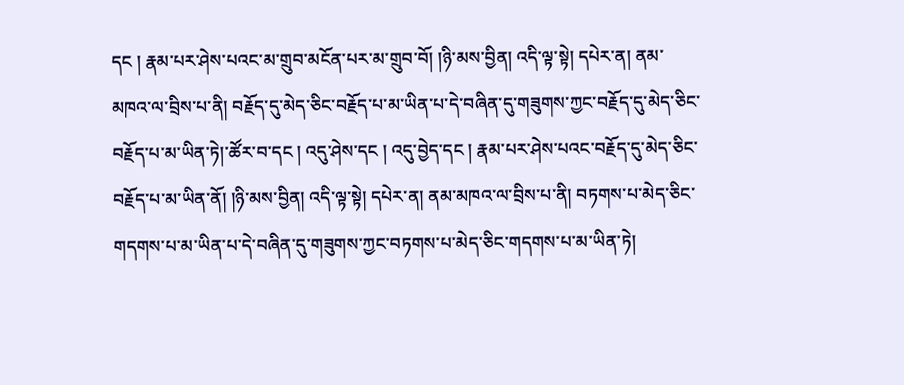དང ། རྣམ་པར་ཤེས་པའང་མ་གྲུབ་མངོན་པར་མ་གྲུབ་བོ། །ཉི་མས་བྱིན། འདི་ལྟ་སྟེ། དཔེར་ན། ནམ་མཁའ་ལ་བྲིས་པ་ནི། བརྗོད་དུ་མེད་ཅིང་བརྗོད་པ་མ་ཡིན་པ་དེ་བཞིན་དུ་གཟུགས་ཀྱང་བརྗོད་དུ་མེད་ཅིང་བརྗོད་པ་མ་ཡིན་ཏེ།་ཚོར་བ་དང ། འདུ་ཤེས་དང ། འདུ་བྱེད་དང ། རྣམ་པར་ཤེས་པའང་བརྗོད་དུ་མེད་ཅིང་བརྗོད་པ་མ་ཡིན་ནོ། །ཉི་མས་བྱིན། འདི་ལྟ་སྟེ། དཔེར་ན། ནམ་མཁའ་ལ་བྲིས་པ་ནི། བཏགས་པ་མེད་ཅིང་གདགས་པ་མ་ཡིན་པ་དེ་བཞིན་དུ་གཟུགས་ཀྱང་བཏགས་པ་མེད་ཅིང་གདགས་པ་མ་ཡིན་ཏེ།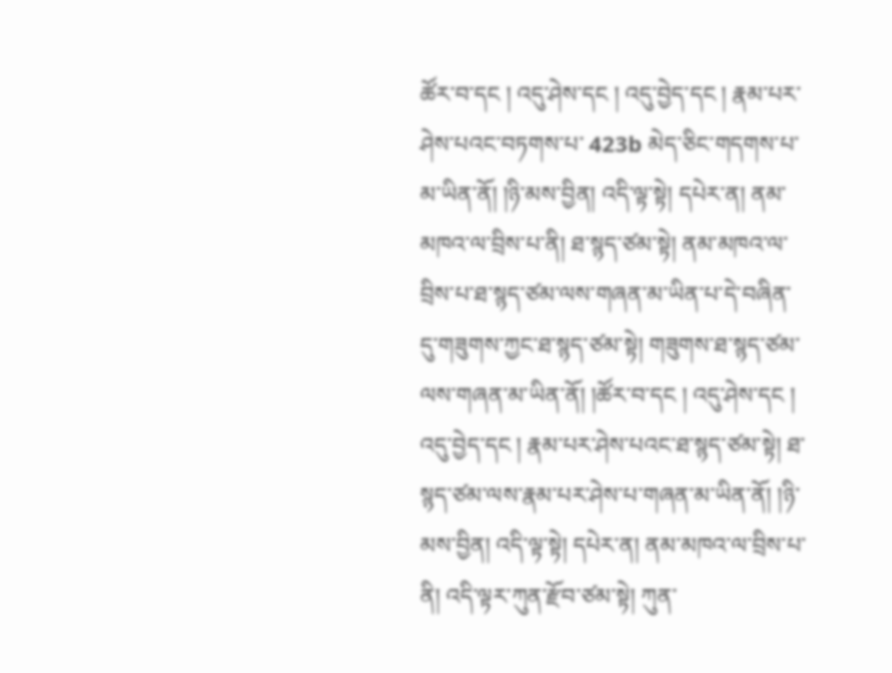ཚོར་བ་དང ། འདུ་ཤེས་དང ། འདུ་བྱེད་དང ། རྣམ་པར་ཤེས་པའང་བཏགས་པ་ 423b མེད་ཅིང་གདགས་པ་མ་ཡིན་ནོ། །ཉི་མས་བྱིན། འདི་ལྟ་སྟེ། དཔེར་ན། ནམ་མཁའ་ལ་བྲིས་པ་ནི། ཐ་སྙད་ཙམ་སྟེ། ནམ་མཁའ་ལ་བྲིས་པ་ཐ་སྙད་ཙམ་ལས་གཞན་མ་ཡིན་པ་དེ་བཞིན་དུ་གཟུགས་ཀྱང་ཐ་སྙད་ཙམ་སྟེ། གཟུགས་ཐ་སྙད་ཙམ་ལས་གཞན་མ་ཡིན་ནོ། །ཚོར་བ་དང ། འདུ་ཤེས་དང ། འདུ་བྱེད་དང ། རྣམ་པར་ཤེས་པའང་ཐ་སྙད་ཙམ་སྟེ། ཐ་སྙད་ཙམ་ལས་རྣམ་པར་ཤེས་པ་གཞན་མ་ཡིན་ནོ། །ཉི་མས་བྱིན། འདི་ལྟ་སྟེ། དཔེར་ན། ནམ་མཁའ་ལ་བྲིས་པ་ནི། འདི་ལྟར་ཀུན་རྫོབ་ཙམ་སྟེ། ཀུན་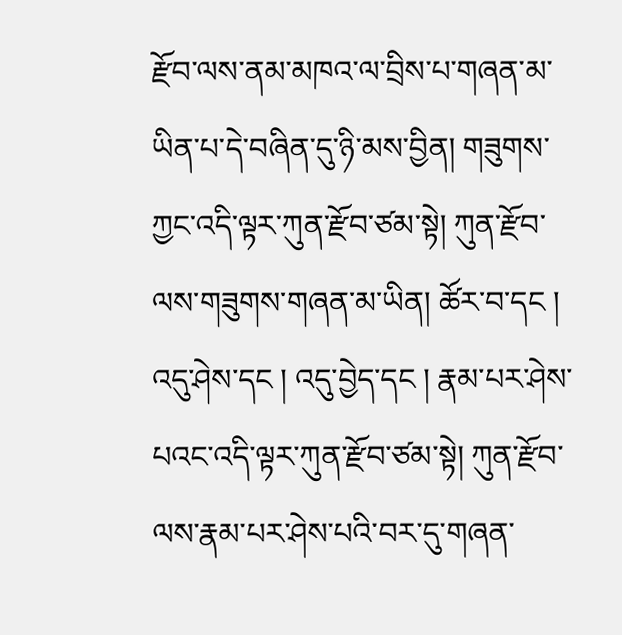རྫོབ་ལས་ནམ་མཁའ་ལ་བྲིས་པ་གཞན་མ་ཡིན་པ་དེ་བཞིན་དུ་ཉི་མས་བྱིན། གཟུགས་ཀྱང་འདི་ལྟར་ཀུན་རྫོབ་ཙམ་སྟེ། ཀུན་རྫོབ་ལས་གཟུགས་གཞན་མ་ཡིན། ཚོར་བ་དང ། འདུ་ཤེས་དང ། འདུ་བྱེད་དང ། རྣམ་པར་ཤེས་པའང་འདི་ལྟར་ཀུན་རྫོབ་ཙམ་སྟེ། ཀུན་རྫོབ་ལས་རྣམ་པར་ཤེས་པའི་བར་དུ་གཞན་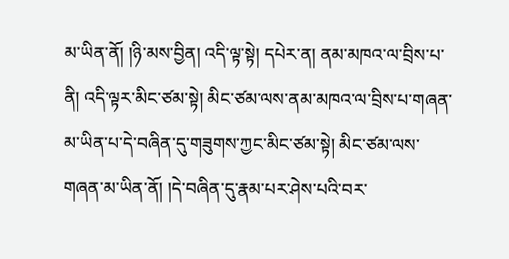མ་ཡིན་ནོ། །ཉི་མས་བྱིན། འདི་ལྟ་སྟེ། དཔེར་ན། ནམ་མཁའ་ལ་བྲིས་པ་ནི། འདི་ལྟར་མིང་ཙམ་སྟེ། མིང་ཙམ་ལས་ནམ་མཁའ་ལ་བྲིས་པ་གཞན་མ་ཡིན་པ་དེ་བཞིན་དུ་གཟུགས་ཀྱང་མིང་ཙམ་སྟེ། མིང་ཙམ་ལས་གཞན་མ་ཡིན་ནོ། །དེ་བཞིན་དུ་རྣམ་པར་ཤེས་པའི་བར་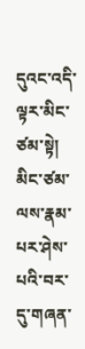དུའང་འདི་ལྟར་མིང་ཙམ་སྟེ། མིང་ཙམ་ལས་རྣམ་པར་ཤེས་པའི་བར་དུ་གཞན་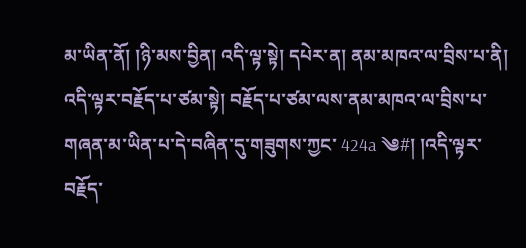མ་ཡིན་ནོ། །ཉི་མས་བྱིན། འདི་ལྟ་སྟེ། དཔེར་ན། ནམ་མཁའ་ལ་བྲིས་པ་ནི། འདི་ལྟར་བརྗོད་པ་ཙམ་སྟེ། བརྗོད་པ་ཙམ་ལས་ནམ་མཁའ་ལ་བྲིས་པ་གཞན་མ་ཡིན་པ་དེ་བཞིན་དུ་གཟུགས་ཀྱང་ 424a ༄#། །འདི་ལྟར་བརྗོད་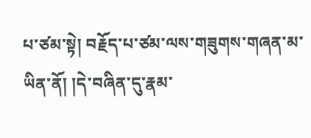པ་ཙམ་སྟེ། བརྗོད་པ་ཙམ་ལས་གཟུགས་གཞན་མ་ཡིན་ནོ། །དེ་བཞིན་དུ་རྣམ་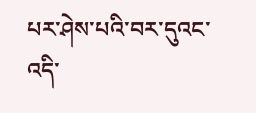པར་ཤེས་པའི་བར་དུའང་འདི་